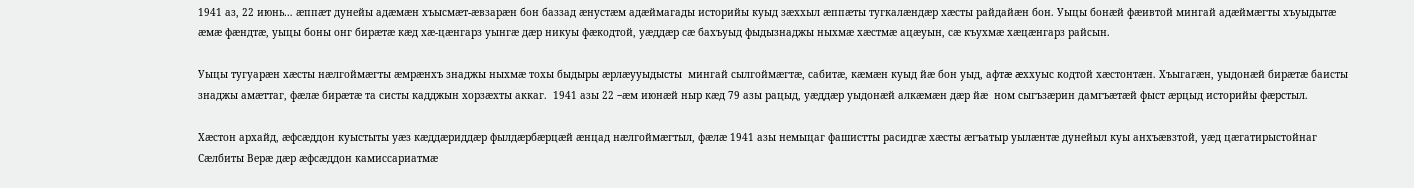1941 аз, 22 июнь… æппæт дунейы адæмæн хъысмæт-æвзарæн бон баззад æнустæм адæймагады историйы куыд зæххыл æппæты тугкалæндæр хæсты райдайæн бон. Уыцы бонæй фæивтой мингай адæймæгты хъуыдытæ æмæ фæндтæ, уыцы боны онг бирæтæ кæд хæ-цæнгарз уынгæ дæр никуы фæкодтой, уæддæр сæ бахъуыд фыдызнаджы ныхмæ хæстмæ ацæуын, сæ къухмæ хæцæнгарз райсын.

Уыцы тугуарæн хæсты нæлгоймæгты æмрæнхъ знаджы ныхмæ тохы быдыры æрлæууыдысты  мингай сылгоймæгтæ, сабитæ, кæмæн куыд йæ бон уыд, афтæ æххуыс кодтой хæстонтæн. Хъыгагæн, уыдонæй бирæтæ баисты знаджы амæттаг, фæлæ бирæтæ та систы кадджын хорзæхты аккаг.  1941 азы 22 –æм июнæй ныр кæд 79 азы рацыд, уæддæр уыдонæй алкæмæн дæр йæ  ном сыгъзæрин дамгъæтæй фыст æрцыд историйы фæрстыл.

Хæстон архайд, æфсæддон куыстыты уæз кæддæриддæр фылдæрбæрцæй æнцад нæлгоймæгтыл, фæлæ 1941 азы немыцаг фашистты расидгæ хæсты æгъатыр уылæнтæ дунейыл куы анхъæвзтой, уæд цæгатирыстойнаг Сæлбиты Верæ дæр æфсæддон камиссариатмæ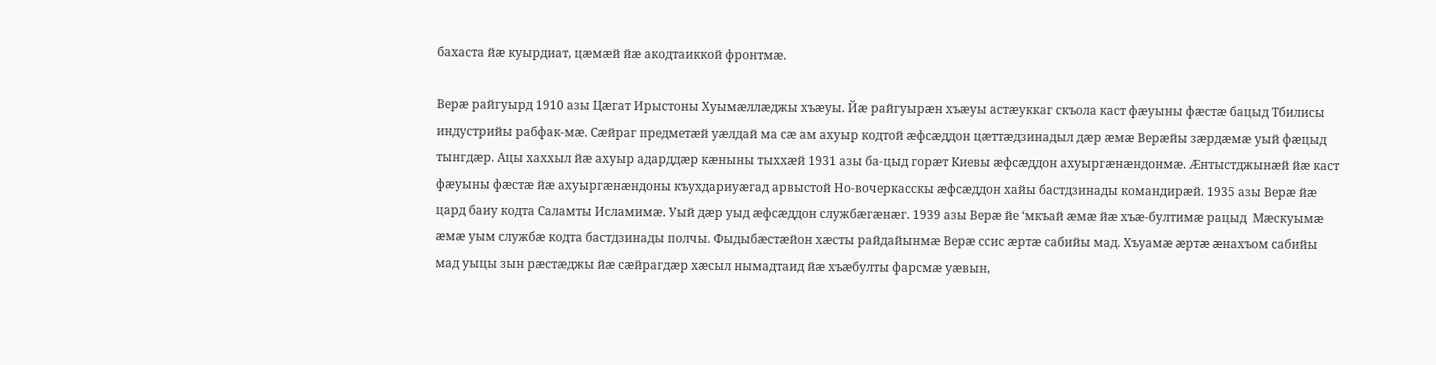бахаста йæ куырдиат, цæмæй йæ акодтаиккой фронтмæ.

Верæ райгуырд 1910 азы Цæгат Ирыстоны Хуымæллæджы хъæуы. Йæ райгуырæн хъæуы астæуккаг скъола каст фæуыны фæстæ бацыд Тбилисы индустрийы рабфак-мæ. Сæйраг предметæй уæлдай ма сæ ам ахуыр кодтой æфсæддон цæттæдзинадыл дæр æмæ Верæйы зæрдæмæ уый фæцыд тынгдæр. Ацы хаххыл йæ ахуыр адарддæр кæныны тыххæй 1931 азы ба-цыд горæт Киевы æфсæддон ахуыргæнæндонмæ. Æнтыстджынæй йæ каст фæуыны фæстæ йæ ахуыргæнæндоны къухдариуæгад арвыстой Но-вочеркасскы æфсæддон хайы бастдзинады командирæй. 1935 азы Верæ йæ цард баиу кодта Саламты Исламимæ. Уый дæр уыд æфсæддон службæгæнæг. 1939 азы Верæ йе ‘мкъай æмæ йæ хъæ-бултимæ рацыд  Мæскуымæ æмæ уым службæ кодта бастдзинады полчы. Фыдыбæстæйон хæсты райдайынмæ Верæ ссис æртæ сабийы мад. Хъуамæ æртæ æнахъом сабийы мад уыцы зын рæстæджы йæ сæйрагдæр хæсыл нымадтаид йæ хъæбулты фарсмæ уæвын,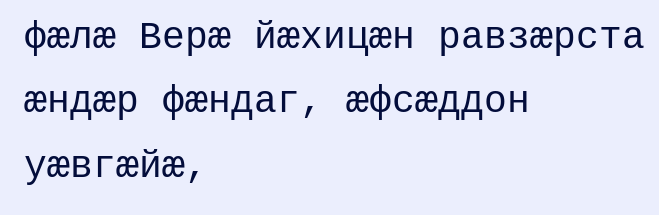фæлæ Верæ йæхицæн равзæрста æндæр фæндаг, æфсæддон уæвгæйæ,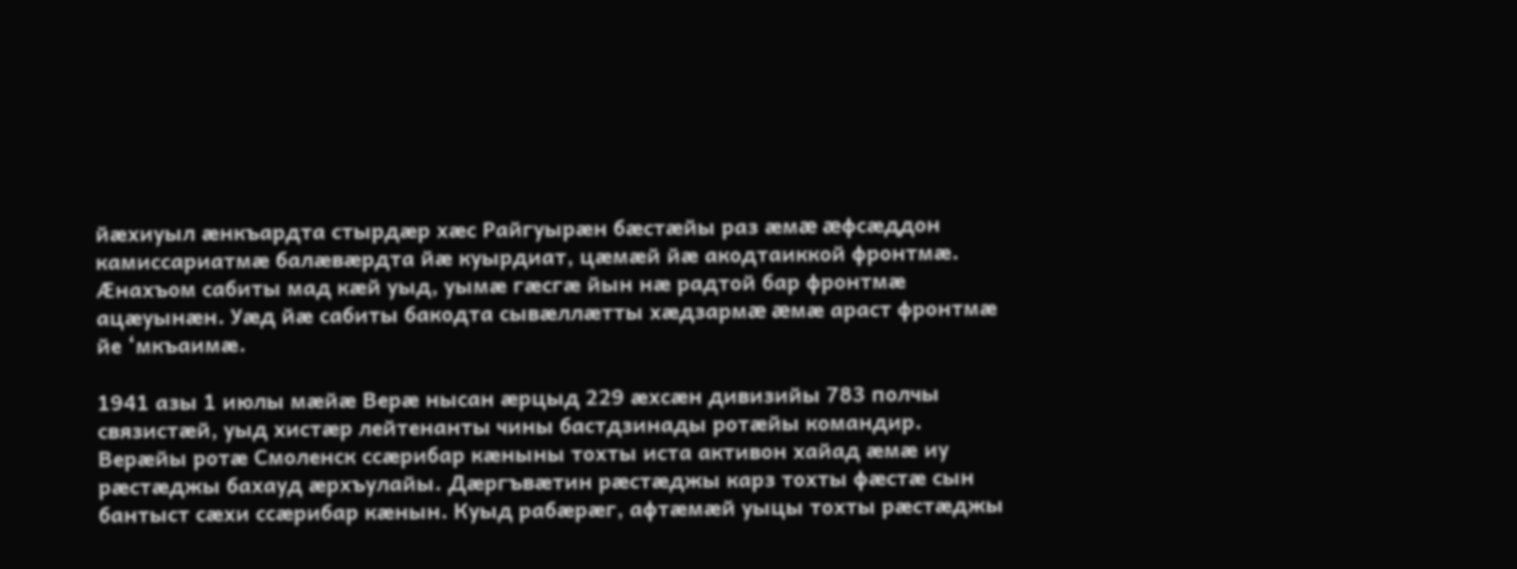йæхиуыл æнкъардта стырдæр хæс Райгуырæн бæстæйы раз æмæ æфсæддон камиссариатмæ балæвæрдта йæ куырдиат, цæмæй йæ акодтаиккой фронтмæ. Æнахъом сабиты мад кæй уыд, уымæ гæсгæ йын нæ радтой бар фронтмæ ацæуынæн. Уæд йæ сабиты бакодта сывæллæтты хæдзармæ æмæ араст фронтмæ йе ‘мкъаимæ.

1941 азы 1 июлы мæйæ Верæ нысан æрцыд 229 æхсæн дивизийы 783 полчы связистæй, уыд хистæр лейтенанты чины бастдзинады ротæйы командир. Верæйы ротæ Смоленск ссæрибар кæныны тохты иста активон хайад æмæ иу рæстæджы бахауд æрхъулайы. Дæргъвæтин рæстæджы карз тохты фæстæ сын бантыст сæхи ссæрибар кæнын. Куыд рабæрæг, афтæмæй уыцы тохты рæстæджы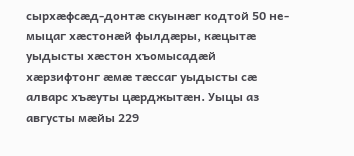сырхæфсæд-донтæ скуынæг кодтой 50 не-мыцаг хæстонæй фылдæры, кæцытæ уыдысты хæстон хъомысадæй хæрзифтонг æмæ тæссаг уыдысты сæ алварс хъæуты цæрджытæн. Уыцы аз августы мæйы 229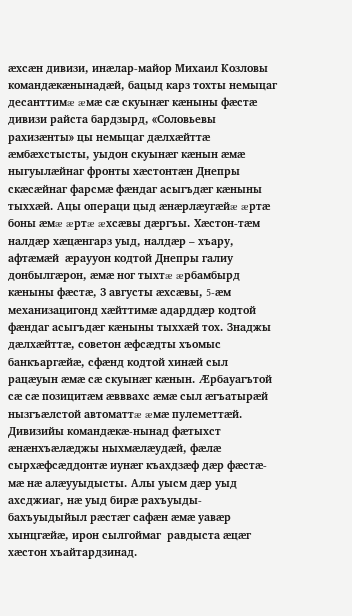æхсæн дивизи, инæлар-майор Михаил Козловы командæкæнынадæй, бацыд карз тохты немыцаг десанттимæ æмæ сæ скуынæг кæныны фæстæ дивизи райста бардзырд, «Соловьевы рахизæнты» цы немыцаг дæлхæйттæ æмбæхстысты, уыдон скуынæг кæнын æмæ ныгуылæйнаг фронты хæстонтæн Днепры скæсæйнаг фарсмæ фæндаг асыгъдæг кæныны тыххæй. Ацы операци цыд æнæрлæугæйæ æртæ боны æмæ æртæ æхсæвы дæргъы. Хæстон-тæм налдæр хæцæнгарз уыд, налдæр – хъару, афтæмæй  æраууон кодтой Днепры галиу донбылгæрон, æмæ ног тыхтæ æрбамбырд кæныны фæстæ, 3 августы æхсæвы, 5-æм механизацигонд хæйттимæ адарддæр кодтой фæндаг асыгъдæг кæныны тыххæй тох. Знаджы дæлхæйттæ, советон æфсæдты хъомыс банкъаргæйæ, сфæнд кодтой хинæй сыл рацæуын æмæ сæ скуынæг кæнын. Æрбауагътой сæ сæ позицитæм æвввахс æмæ сыл æгъатырæй нызгъæлстой автоматтæ æмæ пулеметтæй. Дивизийы командæкæ-нынад фæтыхст æнæнхъæлæджы ныхмæлæудæй, фæлæ сырхæфсæддонтæ иунæг къахдзæф дæр фæстæ-мæ нæ алæууыдысты. Алы уысм дæр уыд ахсджиаг, нæ уыд бирæ рахъуыды-бахъуыдыйыл рæстæг сафæн æмæ уавæр хынцгæйæ, ирон сылгоймаг  равдыста æцæг хæстон хъайтардзинад.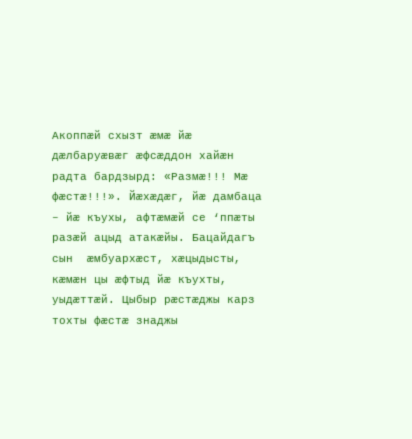Акоппæй схызт æмæ йæ дæлбаруæвæг æфсæддон хайæн радта бардзырд: «Размæ!!! Мæ фæстæ!!!». Йæхæдæг, йæ дамбаца – йæ къухы, афтæмæй се ‘ппæты разæй ацыд атакæйы. Бацайдагъ сын  æмбуархæст, хæцыдысты, кæмæн цы æфтыд йæ къухты, уыдæттæй. Цыбыр рæстæджы карз тохты фæстæ знаджы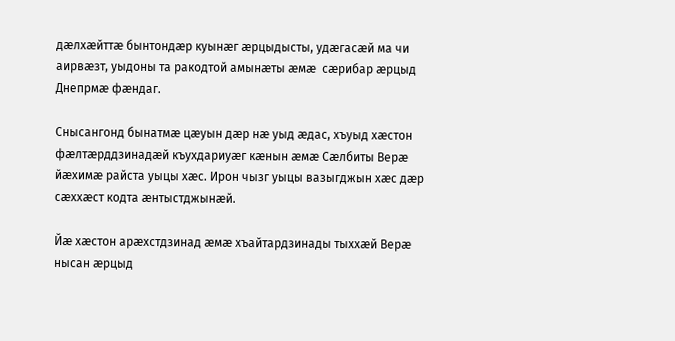дæлхæйттæ бынтондæр куынæг æрцыдысты, удæгасæй ма чи аирвæзт, уыдоны та ракодтой амынæты æмæ  сæрибар æрцыд Днепрмæ фæндаг.

Снысангонд бынатмæ цæуын дæр нæ уыд æдас, хъуыд хæстон фæлтæрддзинадæй къухдариуæг кæнын æмæ Сæлбиты Верæ йæхимæ райста уыцы хæс. Ирон чызг уыцы вазыгджын хæс дæр сæххæст кодта æнтыстджынæй.

Йæ хæстон арæхстдзинад æмæ хъайтардзинады тыххæй Верæ нысан æрцыд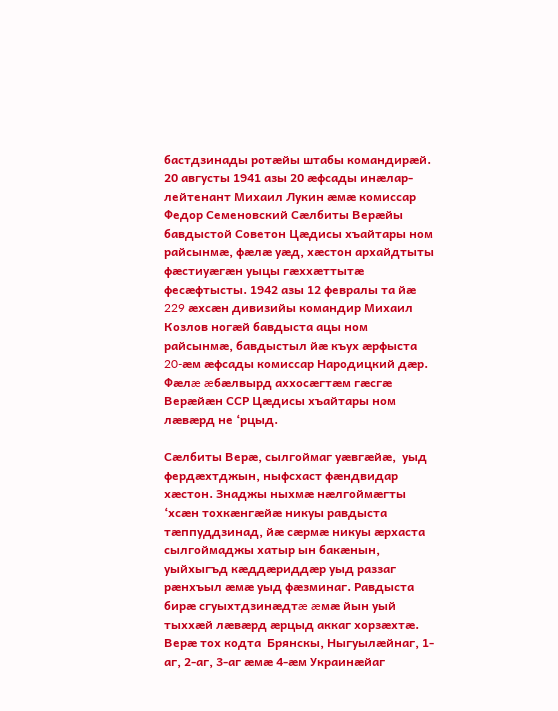бастдзинады ротæйы штабы командирæй. 20 августы 1941 азы 20 æфсады инæлар-лейтенант Михаил Лукин æмæ комиссар Федор Семеновский Сæлбиты Верæйы бавдыстой Советон Цæдисы хъайтары ном райсынмæ, фæлæ уæд, хæстон архайдтыты фæстиуæгæн уыцы гæххæттытæ фесæфтысты. 1942 азы 12 февралы та йæ 229 æхсæн дивизийы командир Михаил Козлов ногæй бавдыста ацы ном райсынмæ, бавдыстыл йæ къух æрфыста 20-æм æфсады комиссар Народицкий дæр. Фæлæ æбæлвырд аххосæгтæм гæсгæ Верæйæн ССР Цæдисы хъайтары ном лæвæрд не ‘рцыд.

Сæлбиты Верæ, сылгоймаг уæвгæйæ,  уыд фердæхтджын, ныфсхаст фæндвидар хæстон. Знаджы ныхмæ нæлгоймæгты ‘хсæн тохкæнгæйæ никуы равдыста тæппуддзинад, йæ сæрмæ никуы æрхаста сылгоймаджы хатыр ын бакæнын, уыйхыгъд кæддæриддæр уыд раззаг рæнхъыл æмæ уыд фæзминаг. Равдыста бирæ сгуыхтдзинæдтæ æмæ йын уый тыххæй лæвæрд æрцыд аккаг хорзæхтæ.  Верæ тох кодта  Брянскы, Ныгуылæйнаг, 1-аг, 2-аг, 3-аг æмæ 4-æм Украинæйаг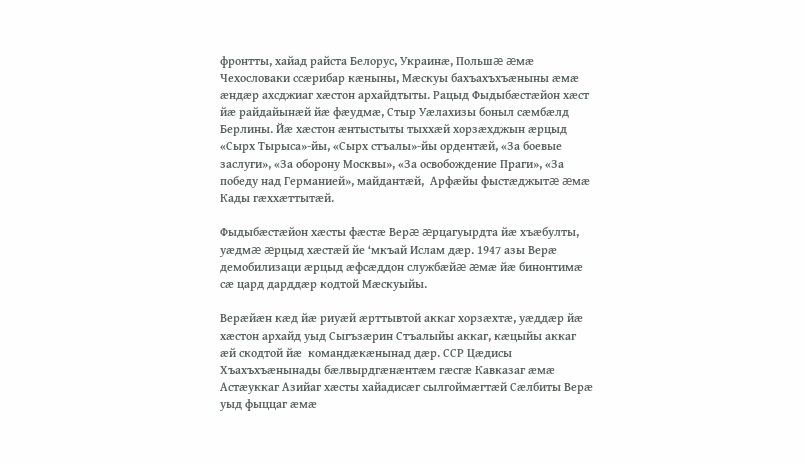фронтты, хайад райста Белорус, Украинæ, Польшæ æмæ Чехословаки ссæрибар кæныны, Мæскуы бахъахъхъæныны æмæ æндæр ахсджиаг хæстон архайдтыты. Рацыд Фыдыбæстæйон хæст йæ райдайынæй йæ фæудмæ, Стыр Уæлахизы боныл сæмбæлд Берлины. Йæ хæстон æнтыстыты тыххæй хорзæхджын æрцыд «Сырх Тырыса»-йы, «Сырх стъалы»-йы ордентæй, «За боевые заслуги», «За оборону Москвы», «За освобождение Праги», «За победу над Германией», майдантæй,  Арфæйы фыстæджытæ æмæ Кады гæххæттытæй.

Фыдыбæстæйон хæсты фæстæ Верæ æрцагуырдта йæ хъæбулты, уæдмæ æрцыд хæстæй йе ‘мкъай Ислам дæр. 1947 азы Верæ демобилизаци æрцыд æфсæддон службæйæ æмæ йæ бинонтимæ сæ цард дарддæр кодтой Мæскуыйы.

Верæйæн кæд йæ риуæй æрттывтой аккаг хорзæхтæ, уæддæр йæ хæстон архайд уыд Сыгъзæрин Стъалыйы аккаг, кæцыйы аккаг æй скодтой йæ  командæкæнынад дæр. ССР Цæдисы Хъахъхъæнынады бæлвырдгæнæнтæм гæсгæ Кавказаг æмæ Астæуккаг Азийаг хæсты хайадисæг сылгоймæгтæй Сæлбиты Верæ уыд фыццаг æмæ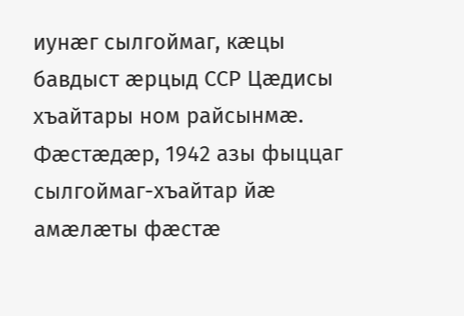иунæг сылгоймаг, кæцы бавдыст æрцыд ССР Цæдисы хъайтары ном райсынмæ. Фæстæдæр, 1942 азы фыццаг сылгоймаг-хъайтар йæ амæлæты фæстæ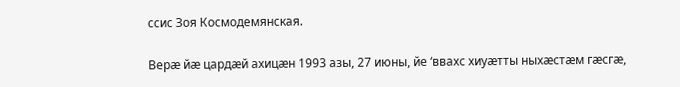ссис Зоя Космодемянская.

Верæ йæ цардæй ахицæн 1993 азы, 27 июны, йе ‘ввахс хиуæтты ныхæстæм гæсгæ,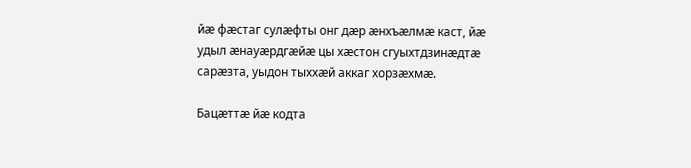йæ фæстаг сулæфты онг дæр æнхъæлмæ каст, йæ удыл æнауæрдгæйæ цы хæстон сгуыхтдзинæдтæ сарæзта, уыдон тыххæй аккаг хорзæхмæ.

Бацæттæ йæ кодта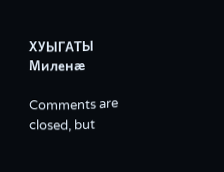ХУЫГАТЫ Миленæ

Comments are closed, but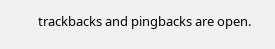trackbacks and pingbacks are open.